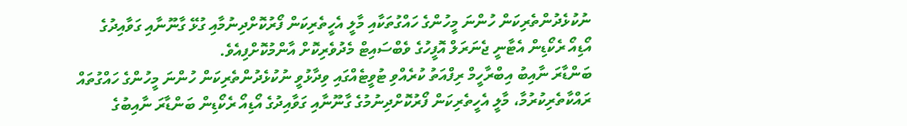ނުކުޅެދުންތެރިކަން ހުންނަ މީހުންގެ ހައްގުތަކާއި މާލީ އެހީތެރިކަން ފޯރުކޮށްދިނުމާއި ގުޅޭ ގާނޫނާއި ގަވާއިދުގެ އޯޑިއޯ ރެކޯޑިން އެޓާނީ ޖެނަރަލް އޮފީހުގެ ވެބްސައިޓް މެދުވެރިކޮށް އާންމުކޮށްފިއެވެ.
ބަންޑާރަ ނާއިބު އިބްރާހީމް ރިފްއަތު ކުރެއްވި ޓުވީޓެއްގައި ވިދާޅުވީ ނުކުޅެދުންތެރިކަން ހުންނަ މީހުންގެ ހައްގުތައް ރައްކާތެރިކުރުމާ، މާލީ އެހީތެރިކަން ފޯރުކޮށްދިނުމުގެ ގާނޫނާއި ގަވާއިދުގެ އޯޑިއޯ ރެކޯޑިން ބަންޑާރަ ނާއިބުގެ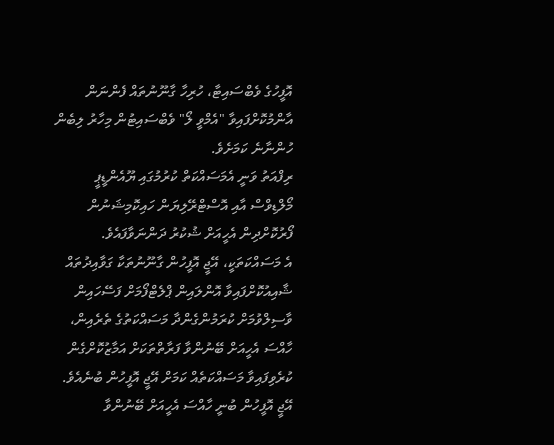އޮފީހުގެ ވެބްސައިޓާ، ހުރިހާ ގާނޫނުތައް ފެންނަން އާންމުކޮށްފައިވާ "އެމްވީ ލޯ" ވެބްސައިޓުން މިހާރު ލިބެން ހުންނާނެ ކަމަށެވެ.
ރިފްއަތު ވަނީ އެމަސައްކަތް ކުރުމުގައި ޔޫއެންޑީޕީ މޯލްޑިވްސް އާއި އޮސްޓްރޭލިޔަން ހައިކޮމިޝަނުން ފޯރުކޮށްދިން އެހީއަށް ޝުކުރު ދަންނަވާފައެވެ.
އެ މަސައްކަތަކީ، އޭޖީ އޮފީހުން ގާނޫނުތަކާ ގަވާއިދުތައް ޝާއިއުކޮށްފައިވާ އޮންލައިން ޕްލެޓްފޯމަށް ފަސޭހައިން ވާސިލްވުމަށް ކުރަމުންގެންދާ މަސައްކަތުގެ ތެރެއިން، ހާއްސަ އެހީއަށް ބޭނުންވާ ފަރާތްތަކަށް އަމާޒުކޮށްގެން ކުރެވިފައިވާ މަސައްކަތެއް ކަމަށް އޭޖީ އޮފީހުން ބުނެއެވެ.
އޭޖީ އޮފީހުން ބުނީ ހާއްސަ އެހީއަށް ބޭނުންވާ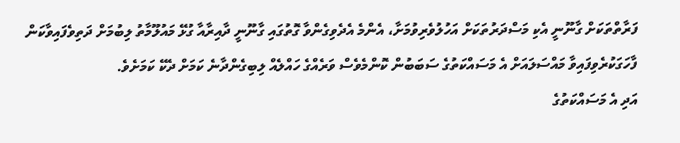ފަރާތްތަކަށް ގާނޫނީ އެކި މަސްދަރުތަކަށް އަހުލުވެރިވުމަށާ، އެންމެ އެދެވިގެންވާ ގޮތުގައި ގާނޫނީ ދާއިރާއާ ގުޅޭ މައުލޫމާތު ލިބުމަށް ދަތިވެފައިވާކަން ފާހަގަކުރެވިފައިވާ މައްސަލައަށް އެ މަސައްކަތުގެ ސަބަބުން ކޮންމެވެސް ވަރެއްގެ ހައްލެއް ލިބިގެންދާނެ ކަމަށް ދެކޭ ކަމަށެވެ.
އަދި އެ މަސައްކަތުގެ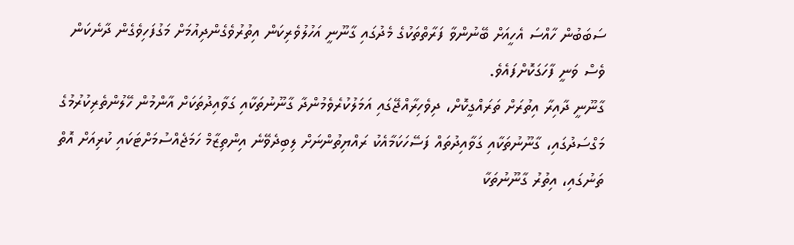ސަބަބުން ހާއްސަ އެހީއަށް ބޭނުންވާ ފަރާތްތަކުގެ މެދުގައި ގާނޫނީ އަހުލުވެރިކަން އިތުރުވެގެންދިއުމަށް މަގުފަހިވެގެން ދާނެކަން ވެސް ވަނީ ފާހަގަކޮށްފައެވެ.
ގާނޫނީ ދާއިރާ އިތުރަށް ތަރައްގީކޮށް، ދިވެހިރާއްޖޭގައި އަމަލުކުރެވެމުންދާ ގާނޫނުތަކާއި ގަވާއިދުތަކަށް އާންމުން ހޭލުންތެރިކުރުމުގެ މަގްސަދުގައި، ގާނޫނުތަކާއި ގަވާއިދުތައް ފަސޭހަކަމާއެކު ރައްޔިތުންނަށް ލިބިދެވޭނެ އިންތިޒާމް ހަމަޖެއްސުމަށްޓަކައި ކުރިއަށް އޮތް ތަނުގައި، އިތުރު ގާނޫނުތަކާ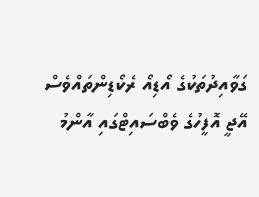ގަވާއިދުތަކުގެ އޯޑިއޯ ރެކޯޑިންތައްވެސް އޭޖީ އޮފީހުގެ ވެބްސައިޓްގައި އާންމު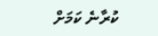ކުރާނެ ކަމަށް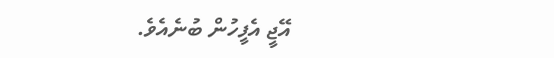އޭޖީ އެފީހުން ބުނެއެވެ.